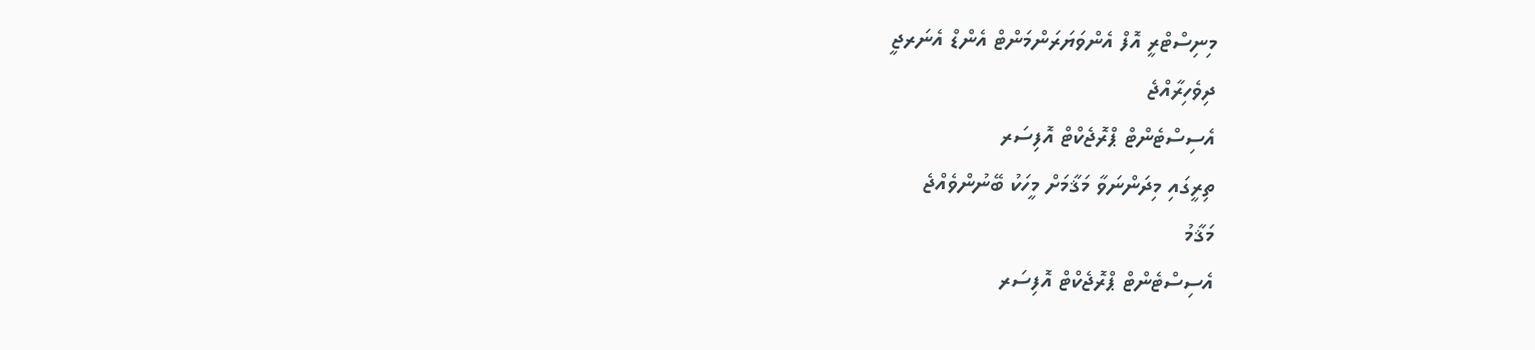މިނިސްޓްރީ އޮފް އެންވަޔަރަންމަންޓް އެންޑް އެނަރޖީ
ދިވެހިރާއްޖެ
އެސިސްޓެންޓް ޕްރޮޖެކްޓް އޮފިސަރ
ތިރީގައި މިދަންނަވާ މަޤާމަށް މީހަކު ބޭނުންވެއްޖެ
މަޤާމު
އެސިސްޓެންޓް ޕްރޮޖެކްޓް އޮފިސަރ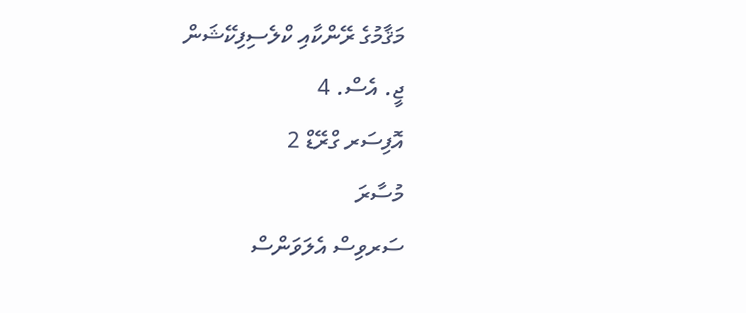މަޤާމުގެ ރޭންކާއި ކްލެސިފިކޭޝަން
ޖީ. އެސް. 4
އޮފިސަރ ގްރޭޑް 2
މުސާރަ
ސަރވިސް އެލަވަންސް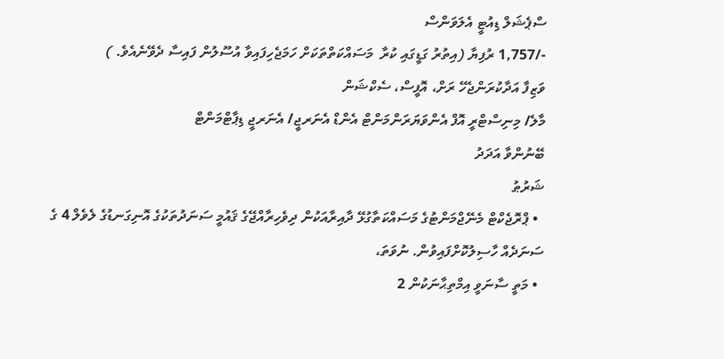ސްޕެޝަލް ޑިއުޓީ އެލަވަންސް
-/1,757 ރުފިޔާ (އިތުރު ގަޑީގައި ކުރާ  މަސައްކަތްތަކަށް ހަމަޖެހިފައިވާ އުސޫލުން ފައިސާ ދެވޭނެއެވެ. )
ވަޒިފާ އަދާކުރަންޖެހޭ ރަށް، އޮފީސް، ސެކްޝަން
މާލެ/ މިނިސްޓްރީ އޮފް އެންވަޔަރަންމަންޓް އެންޑް އެނަރޖީ/ އެނަރޖީ ޑިޕާޓްމަންޓް
ބޭނުންވާ އަދަދު
ޝަރުޠު
  • ޕްރޮޖެކްޓް މެނޭޖްމަންޓުގެ މަސައްކަތާގުޅޭ ދާއިރާއަކުން ދިވެހިރާއްޖޭގެ ޤައުމީ ސަނަދުތަކުގެ އޮނިގަނޑުގެ ލެވެލް 4 ގެ ސަނަދެއް ހާސިލުކޮށްފައިވުން. ނުވަތަ،
  • މަތީ ސާނަވީ އިމްތިޙާނަކުން 2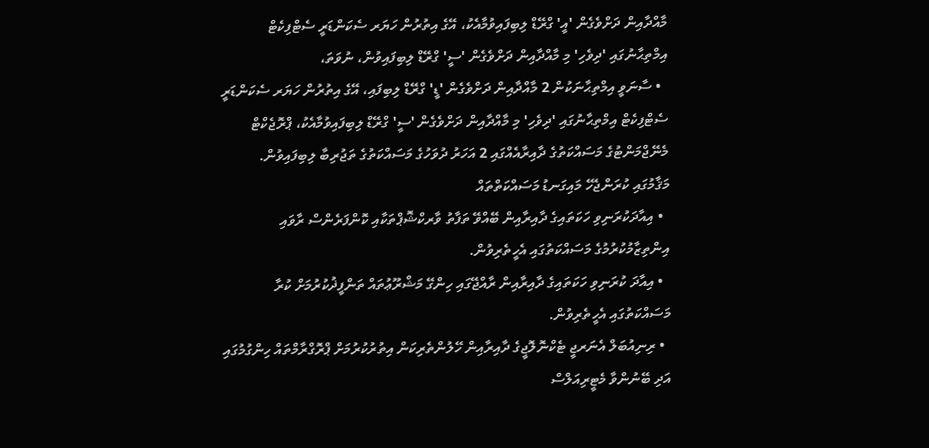މާއްދާއިން ދަށްވެގެން 'އީ' ގްރޭޑް ލިބިފައިވުމާއެކު، އޭގެ އިތުރުން ހަޔަރ ސެކަންޑަރީ ސެޓްފިކެޓް އިމްތިޙާނުގައި 'ދިވެހި' މި މާއްދާއިން ދަށްވެގެން 'ސީ' ގްރޭޑް ލިބިފައިވުން، ނުވަތަ،
  • ސާނަވީ އިމްތިޙާނަކުން 2 މާއްދާއިން ދަށްވެގެން 'ޑީ' ގްރޭޑް ލިބިފައި، އޭގެ އިތުރުން ހަޔަރ ސެކަންޑަރީ ސެޓްފިކެޓް އިމްތިޙާނުގައި 'ދިވެހި' މި މާއްދާއިން ދަށްވެގެން 'ސީ' ގްރޭޑް ލިބިފައިވުމާއެކު، ޕްރޮޖެކްޓް މެނޭޖްމަންޓުގެ މަސައްކަތުގެ ދާއިރާއެއްގައި 2 އަހަރު ދުވަހުގެ މަސައްކަތުގެ ތަޖުރިބާ ލިބިފައިވުން.
މަޤާމުގައި ކުރަންޖެހޭ މައިގަނޑު މަސައްކަތްތައް
  • އިއާދަކުރަނިވި ހަކަތައިގެ ދާއިރާއިން ބޭއްވޭ ތަފާތު ވާރކްޝޮޕްތަކާއި ކޮންފަރެންސް ރާވައި އިންތިޒާމުކުރުމުގެ މަސައްކަތުގައި އެހީތެރިވުން.
  • އިއާދަ ކުރަނިވި ހަކަތައިގެ ދާއިރާއިން ރާއްޖޭގައި ހިންގޭ މަޝްރޫޢުތައް ތަންފީޛުކުރުމަށް ކުރާ މަސައްކަތުގައި އެހީތެރިވުން.
  • ރިނިއުބަލް އެނަރޖީ ޓެކްނޮލޮޖީގެ ދާއިރާއިން ހޭލުންތެރިކަން އިތުރުކުރުމަށް ޕްރޮގްރާމްތައް ހިންގުމުގައި އަދި ބޭނުންވާ މެޓީރިއަލްސް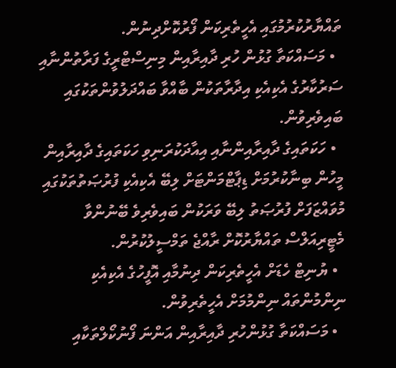ތައްޔާރުކުރުމުގައި އެހީތެރިކަން ފޯރުކޮށްދިނުން.
  • މަސައްކަތާ ގުޅުން ހުރި ދާއިރާއިން މިނިސްޓްރީގެ ފަރާތުންނާއި ސަރުކާރުގެ އެކިއެކި އިދާރާތަކުން ބާއްވާ ބައްދަލުވުންތަކުގައި ބައިވެރިވުން.
  • ހަކަތައިގެ ދާއިރާއިންނާއި އިއާދަކުރަނިވި ހަކަތައިގެ ދާއިރާއިން މީހުން ބިނާކުރުމަށް ޑިޕާޓްމަންޓަށް ލިބޭ އެކިއެކި ފުރުޞަތުތަކުގައި މުވައްޒަފަށް ފުރުޞަތު ލިބޭ ވަރަކުން ބައިވެރިވެ ބޭނުންވާ މެޓީރިއަލްސް ތައްޔާރުކޮށް ރާއްޖެ ތަމްސީލުކުރުން.
  • ޔުނިޓް ހެޑަށް އެހީތެރިކަން ދިނުމާއި އޮފީހުގެ އެކިއެކި ނިންމުންތައް ނިންމުމަށް އެހީތެރިވުން.
  • މަސައްކަތާ ގުޅުންހުރި ދާއިރާއިން އަންނަ ފޯނުކޯލްތަކާއި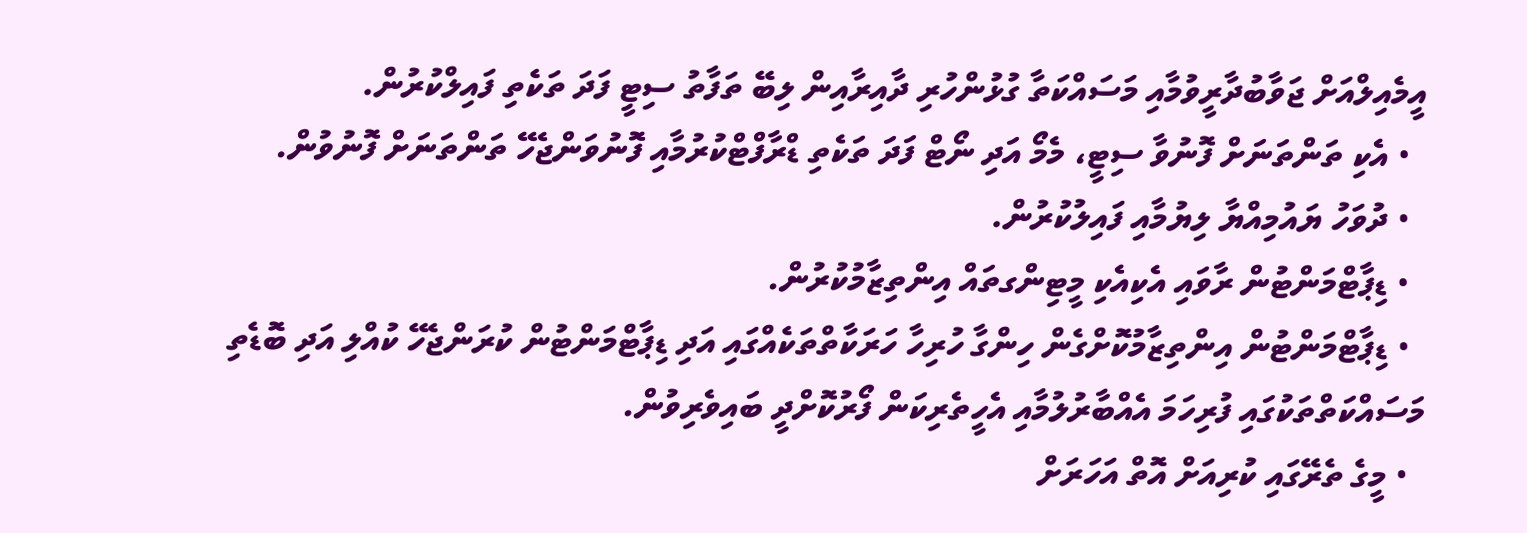އީމެއިލްއަށް ޖަވާބުދާރީވުމާއި މަސައްކަތާ ގުޅުންހުރި ދާއިރާއިން ލިބޭ ތަފާތު ސިޓީ ފަދަ ތަކެތި ފައިލްކުރުން.
  • އެކި ތަންތަނަށް ފޮނުވާ ސިޓީ، މެމޯ އަދި ނޯޓް ފަދަ ތަކެތި ޑްރާފްޓްކުރުމާއި ފޮނުވަންޖެހޭ ތަންތަނަށް ފޮނުވުން.
  • ދުވަހު ޔައުމިއްޔާ ލިޔުމާއި ފައިލުކުރުން.
  • ޑިޕާޓްމަންޓުން ރާވައި އެކިއެކި މީޓިންގތައް އިންތިޒާމުކުރުން.
  • ޑިޕާޓްމަންޓުން އިންތިޒާމުކޮށްގެން ހިންގާ ހުރިހާ ހަރަކާތްތަކެއްގައި އަދި ޑިޕާޓްމަންޓުން ކުރަންޖެހޭ ކުއްލި އަދި ބޮޑެތި މަސައްކަތްތަކުގައި ފުރިހަމަ އެއްބާރުލުމާއި އެހީތެރިކަން ފޯރުކޮށްދީ ބައިވެރިވުން.
  • މީގެ ތެރޭގައި ކުރިއަށް އޮތް އަހަރަށް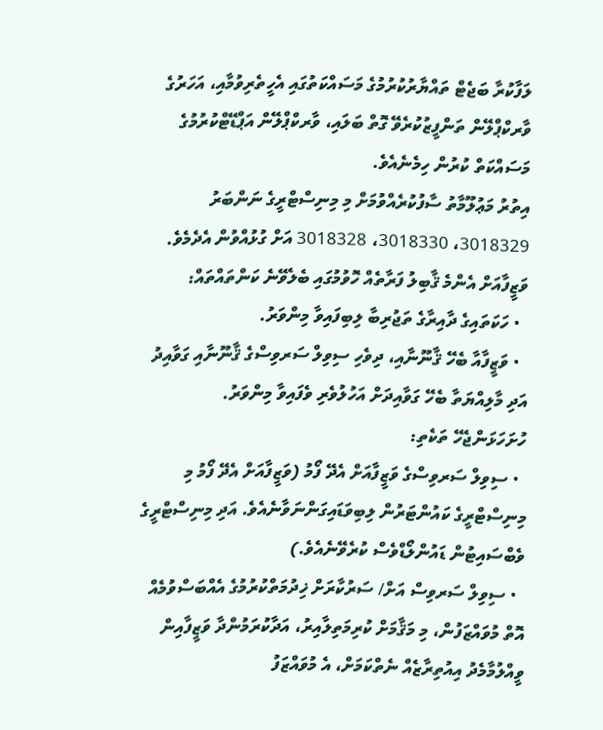ލަފާކުރާ ބަޖެޓް ތައްޔާރުކުރުމުގެ މަސައްކަތުގައި އެހީތެރިވުމާއި، އަހަރުގެ ވާރކްޕްލޭން ތަންފީޒުކުރެވޭ ގޮތް ބަލައި، ވާރކްޕްލޭން އަޕްޑޭޓްކުރުމުގެ މަސައްކަތް ކުރުން ހިމެނެއެވެ.
އިތުރު މަޢުލޫމާތު ސާފުކުރެއްވުމަށް މި މިނިސްޓްރީގެ ނަންބަރު 3018329، 3018330، 3018328 އަށް ގުޅުއްވުން އެދެމެވެ.
ވަޒީފާއަށް އެންމެ ޤާބިލު ފަރާތެއް ހޮވުމުގައި ބެލެވޭނެ ކަންތައްތައް:
  • ހަކަތައިގެ ދާއިރާގެ ތަޖުރިބާ ލިބިފައިވާ މިންވަރު.
  • ވަޒީފާއާ ބެހޭ ޤާނޫނާއި، ދިވެހި ސިވިލް ސަރވިސްގެ ޤާނޫނާއި ގަވާއިދު އަދި މާލިއްޔަތާ ބެހޭ ގަވާއިދަށް އަހުލުވެރި ވެފައިވާ މިންވަރު.
ހުށަހަޅަންޖެހޭ ތަކެތި:
  • ސިވިލް ސަރވިސްގެ ވަޒީފާއަށް އެދޭ ފޯމު (ވަޒީފާއަށް އެދޭ ފޯމު މި މިނިސްޓްރީގެ ކައުންޓަރުން ލިބިވަޑައިގަންނަވާނެއެވެ. އަދި މިނިސްޓްރީގެ ވެބްސައިޓުން ޑައުންލޯޑްވެސް ކުރެވޭނެއެވެ.)
  • ސިވިލް ސަރވިސް އަށް/ ސަރުކާރަށް ޚިދުމަތްކުރުމުގެ އެއްބަސްވުމެއް އޮތް މުވައްޒަފުން، މި މަޤާމަށް ކުރިމަތިލާއިރު، އަދާކުރަމުންދާ ވަޒީފާއިން ވީއްލުމާމެދު އިއުތިރާޒެއް ނެތްކަމަށް، އެ މުވައްޒަފު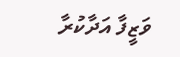ވަޒީފާ އަދާކުރާ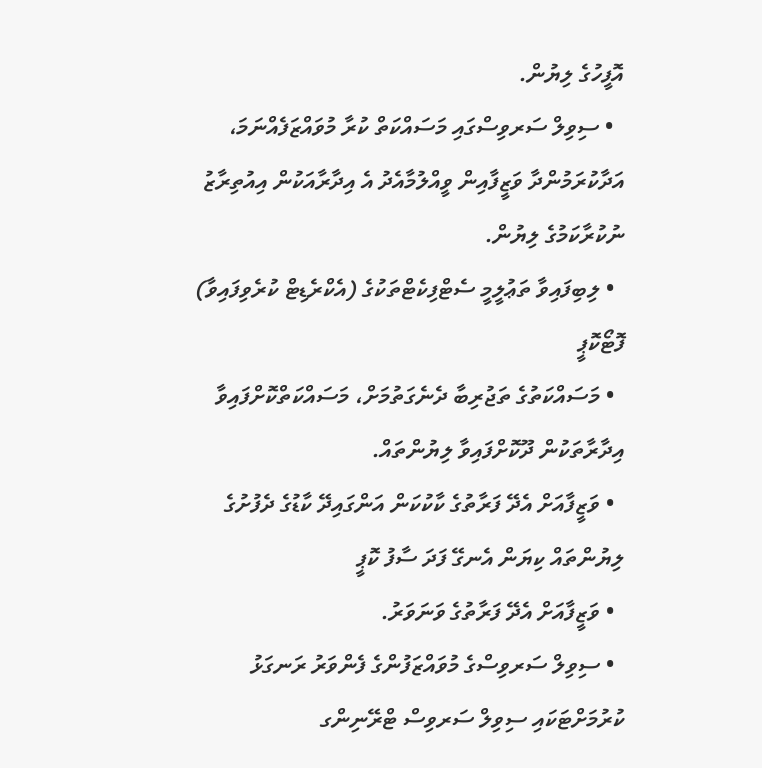އޮފީހުގެ ލިޔުން.
  • ސިވިލް ސަރވިސްގައި މަސައްކަތް ކުރާ މުވައްޒަފެއްނަމަ، އަދާކުރަމުންދާ ވަޒީފާއިން ވީއްލުމާއެދު އެ އިދާރާއަކުން އިއުތިރާޒު ނުކުރާކަމުގެ ލިޔުން.
  • ލިބިފައިވާ ތަޢުލީމީ ސެޓްފިކެޓްތަކުގެ (އެކްރެޑިޓް ކުރެވިފައިވާ) ފޮޓޯކޮޕީ
  • މަސައްކަތުގެ ތަޖުރިބާ ދެނެގަތުމަށް، މަސައްކަތްކޮށްފައިވާ އިދާރާތަކުން ދޫކޮށްފައިވާ ލިޔުންތައް.
  • ވަޒީފާއަށް އެދޭ ފަރާތުގެ ކާކުކަން އަންގައިދޭ ކާޑުގެ ދެފުށުގެ ލިޔުންތައް ކިޔަން އެނގޭ ފަދަ ސާފު ކޮޕީ
  • ވަޒީފާއަށް އެދޭ ފަރާތުގެ ވަނަވަރު.
  • ސިވިލް ސަރވިސްގެ މުވައްޒަފުންގެ ފެންވަރު ރަނގަޅު ކުރުމަށްޓަކައި ސިވިލް ސަރވިސް ޓްރޭނިންގ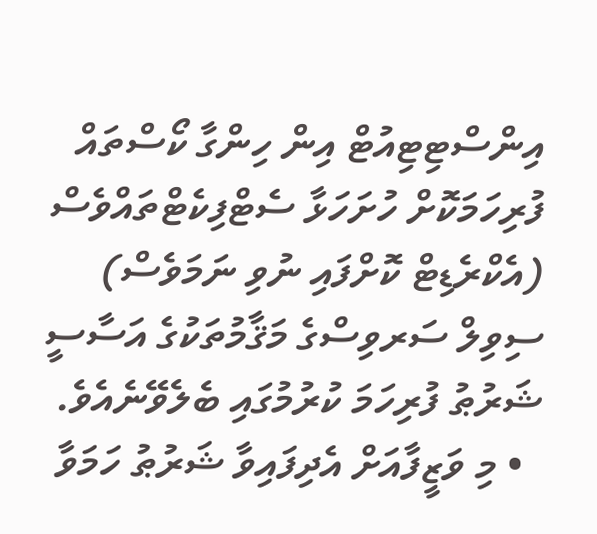އިންސްޓިޓިއުޓް އިން ހިންގާ ކޯސްތައް ފުރިހަމަކޮށް ހުށަހަޅާ ސެޓްފިކެޓްތައްވެސް (އެކްރެޑިޓް ކޮށްފައި ނުވި ނަމަވެސް) ސިވިލް ސަރވިސްގެ މަޤާމުތަކުގެ އަސާސީ ޝަރުޠު ފުރިހަމަ ކުރުމުގައި ބެލެވޭނެއެވެ.
  • މި ވަޒީފާއަށް އެދިފައިވާ ޝަރުޠު ހަމަވާ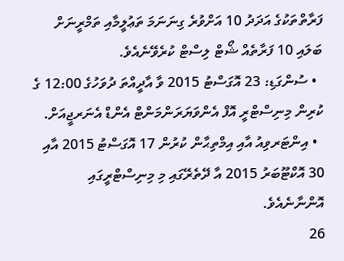ފަރާތްތަކުގެ އަދަދު 10 އަށްވުރެ ގިނަނަމަ ތަޢުލީމާއި ތަމްރީނަށް ބަލައި 10 ފަރާތެއް ޝޯޓް ލިސްޓް ކުރެވޭނެއެވެ.
  • ސުންގަޑި: 23 އޮގަސްޓު 2015 ވާ އާދީއްތަ ދުވަހުގެ 12:00 ގެ ކުރިން މިނިސްޓްރީ އޮފް އެންވަޔަރަންމަންޓް އެންޑް އެނަރޖީއަށް.
  • އިންޓަރވިއު އާއި އިމްތިޙާން ކުރުން 17 އޮގަސްޓު 2015 އާއި 30 އޮކްޓޫބަރު 2015 އާ ދޭތެރޭގައި މި މިނިސްޓްރީގައި އޮންނާނެއެވެ.
26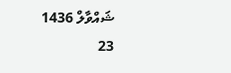ޝައްވާލް 1436
23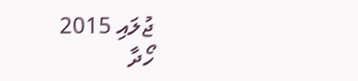ޖުލައި 2015
ހޯދާ